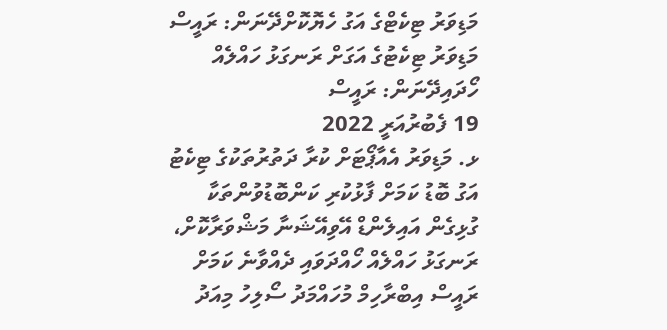މަޑިވަރު ޓިކެޓްގެ އަގު ހެޔޮކޮށްދޭނަން: ރައީސް
މަޑިވަރު ޓިކެޓުގެ އަގަށް ރަނގަޅު ހައްލެއް ހޯދައިދޭނަން: ރައީސް
19 ފެބުރުއަރީ 2022
ޅ. މަޑިވަރު އެއާޕޯޓަށް ކުރާ ދަތުރުތަކުގެ ޓިކެޓު އަގު ބޮޑު ކަމަށް ފާޅުކުރި ކަންބޮޑުވުންތަކާ ގުޅިގެން އައިލެންޑް އޭވިއޭޝަނާ މަޝްވަރާކޮށް، ރަނގަޅު ހައްލެއް ހޯއްދަވައި ދެއްވާނެ ކަމަށް ރައީސް އިބްރާހިމް މުހައްމަދު ސޯލިހު މިއަދު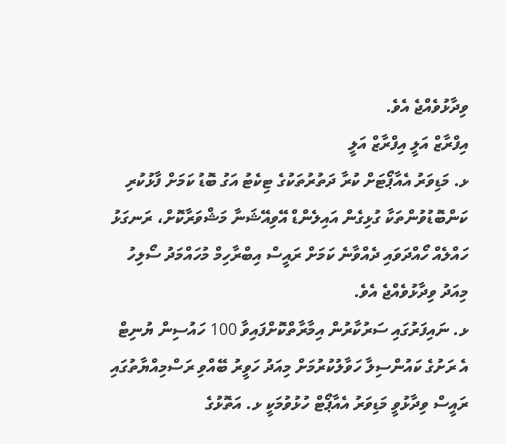ވިދާޅުވެއްޖެ އެވެ.
އިފްރާޒް އަލީ އިފްރާޒް އަލީ
ޅ. މަޑިވަރު އެއާޕޯޓަށް ކުރާ ދަތުރުތަކުގެ ޓިކެޓު އަގު ބޮޑު ކަމަށް ފާޅުކުރި ކަންބޮޑުވުންތަކާ ގުޅިގެން އައިލެންޑް އޭވިއޭޝަނާ މަޝްވަރާކޮށް، ރަނގަޅު ހައްލެއް ހޯއްދަވައި ދެއްވާނެ ކަމަށް ރައީސް އިބްރާހިމް މުހައްމަދު ސޯލިހު މިއަދު ވިދާޅުވެއްޖެ އެވެ.
ޅ. ނައިފަރުގައި ސަރުކާރުން އިމާރާތްކޮށްފައިވާ 100 ހައުސިން ޔުނިޓް އެ ރަށުގެ ކައުންސިލާ ހަވާލުކުރުމަށް މިއަދު ހަވީރު ބޭއްވި ރަސްމިއްޔާތުގައި ރައީސް ވިދާޅުވީ މަޑިވަރު އެއާޕޯޓް ހުޅުވުމަކީ ޅ. އަތޮޅުގެ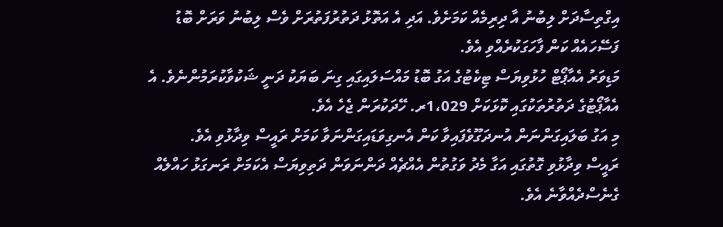އިގްތިސާދަށް ލިބުނު އާ ދިރިމެއް ކަމަށެވެ. އަދި އެ އަތޮޅު ދަތުރުފަތުރަށް ވެސް ލިބުނު ވަރަށް ބޮޑު ފަސޭހައެއް ކަން ފާހަގަކުރެއްވި އެވެ.
މަޑިވަރު އެއާޕޯޓް ހުޅުވިޔަސް ޓިކެޓުގެ އަގު ބޮޑު މައްސަލައިގައި ގިނަ ބަޔަކު ދަނީ ޝަކުވާކުރަމުންނެވެ. އެ އެއާޕޯޓުގެ ދަތުރުތަކުގައި ކޮޅަކަށް 1،029ރ. ހޭދަކުރަން ޖެހެ އެވެ.
މި އަގު ބަލައިގަންނަން އުނދަގޫވެފައިވާ ކަން އެނގިވަޑައިގަންނަވާ ކަމަށް ރައީސް ވިދާޅުވި އެވެ.
ރައީސް ވިދާޅުވި ގޮތުގައި އަގާ މެދު ވަގުތުން އެއްޗެއް ދަންނަވަން ދަތިވިޔަސް އެކަމަށް ރަނގަޅު ހައްލެއް ގެނެސްދެއްވާނެ އެވެ.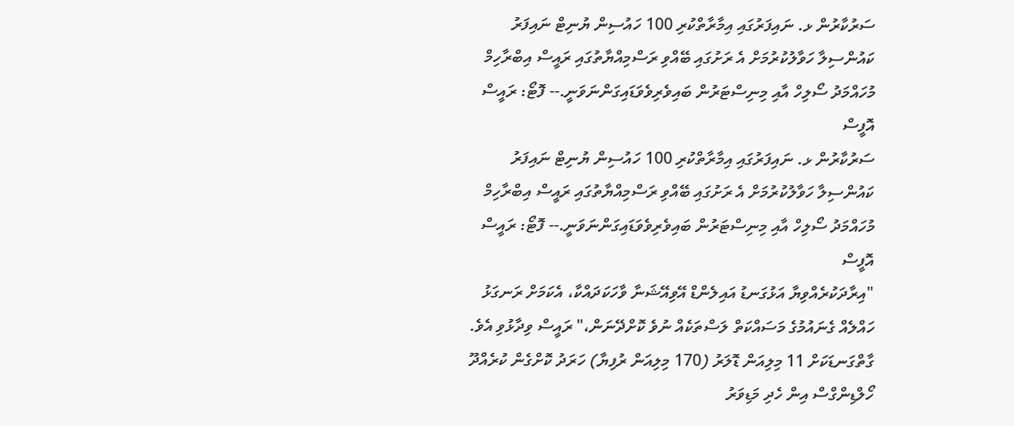ސަރުކާރުން ޅ. ނައިފަރުގައި އިމާރާތްކުރި 100 ހައުސިން ޔުނިޓް ނައިފަރު ކައުންސިލާ ހަވާލުކުރުމަށް އެ ރަށުގައި ބޭއްވި ރަސްމިއްޔާތުގައި ރައީސް އިބްރާހިމް މުހައްމަދު ސޯލިހް އާއި މިނިސްޓަރުން ބައިވެރިވެވަޑައިގަންނަވަނީ.-- ފޮޓޯ: ރައީސް އޮފީސް
ސަރުކާރުން ޅ. ނައިފަރުގައި އިމާރާތްކުރި 100 ހައުސިން ޔުނިޓް ނައިފަރު ކައުންސިލާ ހަވާލުކުރުމަށް އެ ރަށުގައި ބޭއްވި ރަސްމިއްޔާތުގައި ރައީސް އިބްރާހިމް މުހައްމަދު ސޯލިހް އާއި މިނިސްޓަރުން ބައިވެރިވެވަޑައިގަންނަވަނީ.-- ފޮޓޯ: ރައީސް އޮފީސް
"އިރާދަކުރެއްވިޔާ އަޅުގަނޑު އައިލެންޑް އޭވިއޭޝަނާ ވާހަކަދައްކާ، އެކަމަށް ރަނގަޅު ހައްލެއް ގެނައުމުގެ މަސައްކަތް ލަސްތަކެއް ނުވެ ކޮށްދޭނަން،" ރައީސް ވިދާޅުވި އެވެ.
ގާތްގަނޑަކަށް 11 މިލިއަން ޑޮލަރު (170 މިލިއަން ރުފިޔާ) ހަރަދު ކޮށްގެން ކުރެއްދޫ ހޯލްޑިންގްސް އިން ހެދި މަޑިވަރު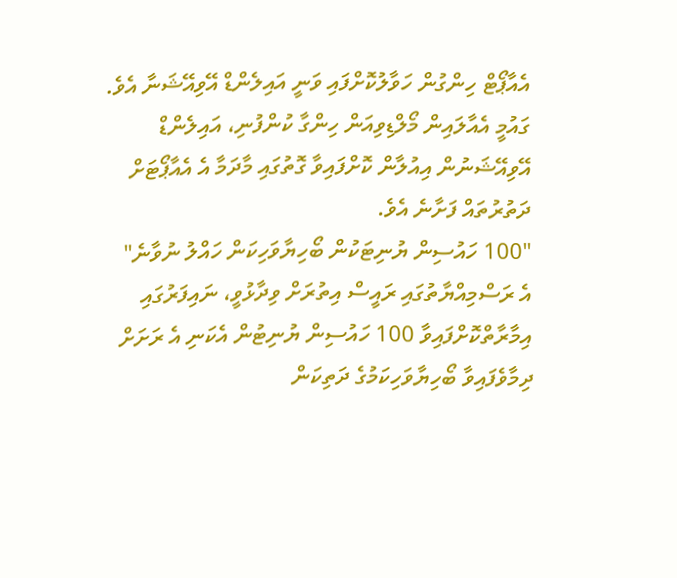އެއާޕޯޓް ހިންގުން ހަވާލުކޮށްފައި ވަނީ އައިލެންޑް އޭވިއޭޝަނާ އެވެ. ގައުމީ އެއާލައިން މޯލްޑިވިއަން ހިންގާ ކުންފުނި، އައިލެންޑް އޭވިއޭޝަނުން އިއުލާން ކޮށްފައިވާ ގޮތުގައި މާދަމާ އެ އެއާޕޯޓަށް ދަތުރުތައް ފަށާނެ އެވެ.
"100 ހައުސިން ޔުނިޓަކުން ބޯހިޔާވަހިކަން ހައްލު ނުވާނެ"
އެ ރަސްމިއްޔާތުގައި ރައީސް އިތުރަށް ވިދާޅުވީ، ނައިފަރުގައި އިމާރާތްކޮށްފައިވާ 100 ހައުސިން ޔުނިޓުން އެކަނި އެ ރަށަށް ދިމާވެފައިވާ ބޯހިޔާވަހިކަމުގެ ދަތިކަން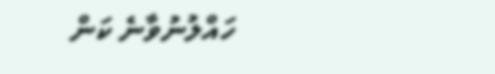ހައްލުނުވާނެ ކަން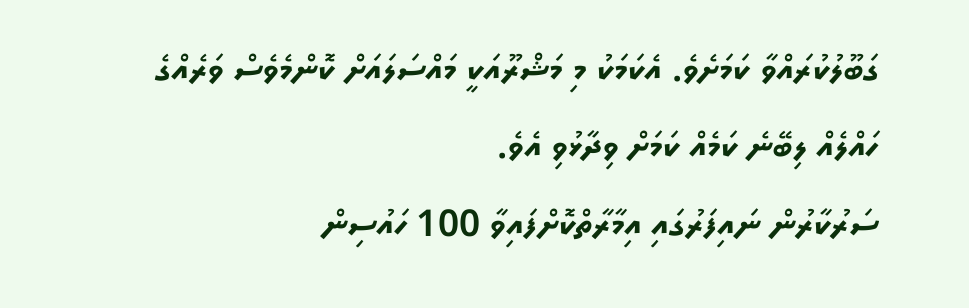ގަބޫލުކުރައްވާ ކަމަށެވެ. އެކަމަކު މި މަޝްރޫއަކީ މައްސަލައަށް ކޮންމެވެސް ވަރެއްގެ ހައްލެއް ލިބޭނެ ކަމެއް ކަމަށް ވިދާޅުވި އެވެ.
ސަރުކާރުން ނައިފަރުގައި އިމާރާތްކޮށްފައިވާ 100 ހައުސިން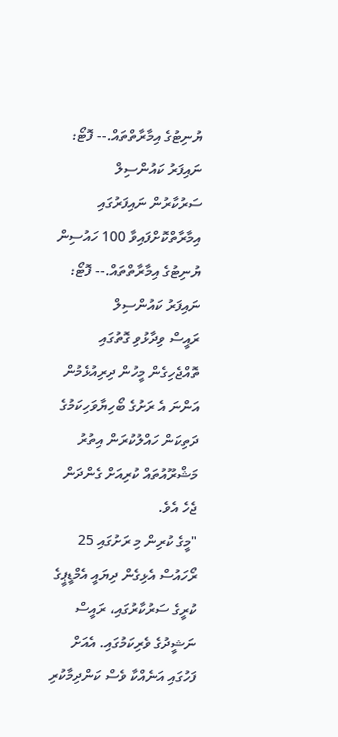ޔުނިޓުގެ އިމާރާތްތައް.-- ފޮޓޯ: ނައިފަރު ކައުންސިލް
ސަރުކާރުން ނައިފަރުގައި އިމާރާތްކޮށްފައިވާ 100 ހައުސިން ޔުނިޓުގެ އިމާރާތްތައް.-- ފޮޓޯ: ނައިފަރު ކައުންސިލް
ރައީސް ވިދާޅުވި ގޮތުގައި ތޮއްޖެހިގެން މީހުން ދިރިއުޅެމުން އަންނަ އެ ރަށުގެ ބޯހިޔާވަހިކަމުގެ ދަތިކަން ހައްލުކުރަން އިތުރު މަޝްރޫއުތައް ކުރިއަށް ގެންދަން ޖެހެ އެވެ.
"މީގެ ކުރިން މި ރަށުގައި 25 ރޯހައުސް އެޅިގެން ދިޔައީ އެމްޑީޕީގެ ކުރީގެ ސަރުކާރުގައި، ރައީސް ނަޝީދުގެ ވެރިކަމުގައި. އެއަށް ފަހުގައި އަނެއްކާ ވެސް ކަންދިމާކުރި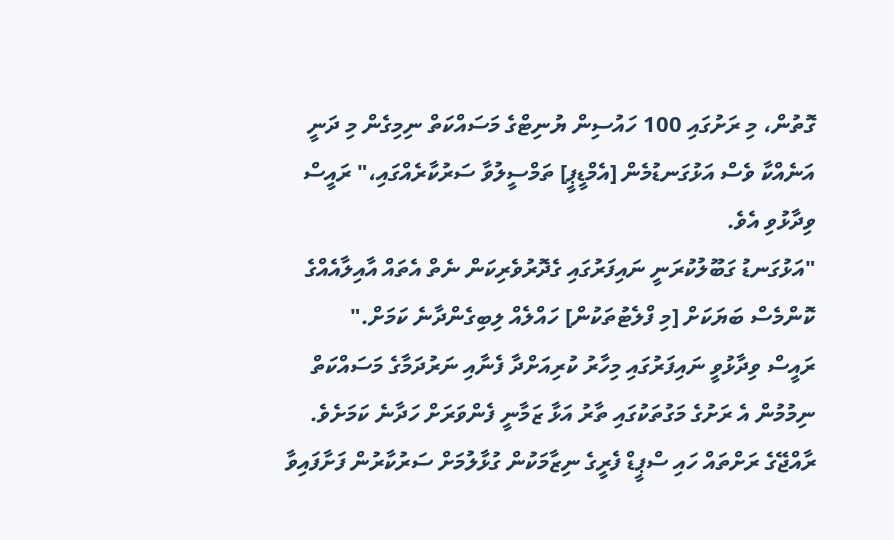ގޮތުން، މި ރަށުގައި 100 ހައުސިން ޔުނިޓްގެ މަސައްކަތް ނިމިގެން މި ދަނީ އަނެއްކާ ވެސް އަޅުގަނޑުމެން [އެމްޑީޕީ] ތަމްސީލުވާ ސަރުކާރެއްގައި،" ރައީސް ވިދާޅުވި އެވެ.
"އަޅުގަނޑު ގަބޫލުކުރަނީ ނައިފަރުގައި ގެދޮރުވެރިކަން ނެތް އެތައް އާއިލާއެއްގެ ކޮންމެސް ބަޔަކަށް [މި ފްލެޓުތަކުން] ހައްލެއް ލިބިގެންދާނެ ކަމަށް."
ރައީސް ވިދާޅުވީ ނައިފަރުގައި މިހާރު ކުރިއަށްދާ ފެނާއި ނަރުދަމާގެ މަސައްކަތް ނިމުމުން އެ ރަށުގެ މަގުތަކުގައި ތާރު އަޅާ ޒަމާނީ ފެންވަރަށް ހަދާނެ ކަމަށެވެ. ރާއްޖޭގެ ރަށްތައް ހައި ސްޕީޑް ފެރީގެ ނިޒާމަކުން ގުޅާލުމަށް ސަރުކާރުން ފަށާފައިވާ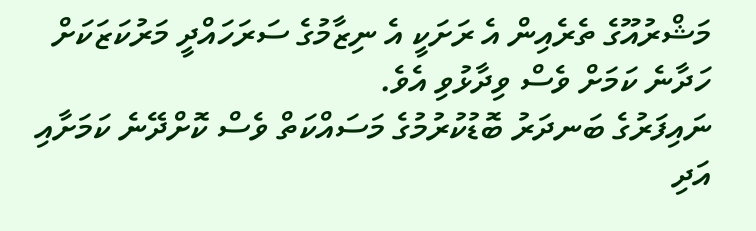މަޝްރުއޫގެ ތެރެއިން އެ ރަށަކީ އެ ނިޒާމުގެ ސަރަހައްދީ މަރުކަޒަކަށް ހަދާނެ ކަމަށް ވެސް ވިދާޅުވި އެވެ.
ނައިފަރުގެ ބަނދަރު ބޮޑުކުރުމުގެ މަސައްކަތް ވެސް ކޮށްދޭނެ ކަމަށާއި އަދި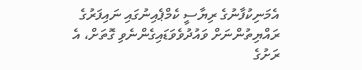އެމަނިކުފާނުގެ ރިޔާސީ ކެމްޕެއިނުގައި ނައިފަރުގެ ރައްޔިތުންނަށް ވައުދުވެވަޑައިގެންނެވި ގޮތަށް، އެ ރަށުގެ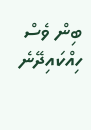ބިން ވެސް ހިއްކައިދޭނެ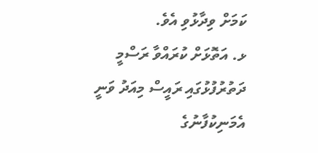ކަމަށް ވިދާޅުވި އެވެ.
ޅ. އަތޮޅަށް ކުރައްވާ ރަސްމީ ދަތުރުފުޅުގައި ރައީސް މިއަދު ވަނީ އެމަނިކުފާނުގެ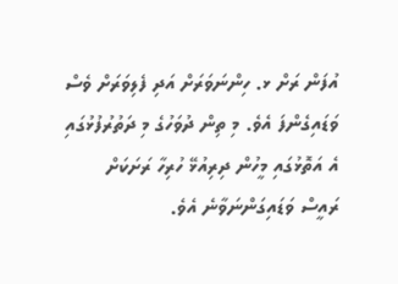އުފަން ރަށް ޅ. ހިންނަވަރަށް އަދި ފެލިވަރަށް ވެސް ވަޑައިގެންފަ އެވެ. މި ތިން ދުވަހުގެ މި ދަތުރުފުޅުގައި އެ އަތޮޅުގައި މީހުން ދިރިއުޅޭ ހުރިހާ ރަށަކަށް ރައީސް ވަޑައިގަންނަވާނެ އެވެ.